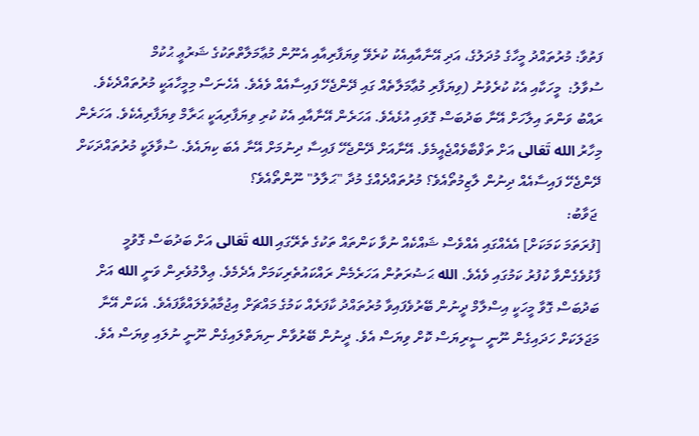ފަތުވާ: މުރުތައްދު މީހާގެ މުދަލުގެ، އަދި އޭނާއާއިއެކު ކުރެވޭ ވިޔަފާރިއާއި އެނޫން މުޢާމަލާތްތަކުގެ ޝަރުޢީ ޙުކުމް
ސުވާލު:  މީހަކާއި އެކު ކުރެވުނު (ވިޔަފާރި މުޢާމަލާތެއް ގައި ދޭންޖެހޭ ފައިސާއެއް ވެއެވެ. އެހެނަސް މިމީހާއަކީ މުރުތައްދެކެވެ. ރައްބު ވަންތަ އިލާހަށް އޭނާ ބަދުބަސް ގޮވައި އުޅެއެވެ. އަހަރެން އޭނާއާއި އެކު ކުރި ވިޔަފާރިއަކީ ޙަރާމް ވިޔަފާރިއެކެވެ. އަހަރެން މިހާރު الله تَعَالى އަށް ތަޥްބާވެއްޖެއީމެވެ. އޭނާއަށް ދޭންޖެހޭ ފައިސާ ދިނުމަށް އޭނާ އެބަ ކިޔައެވެ. ސުވާލަކީ މުރުތައްދަކަށް ދޭންޖެހޭ ފައިސާއެއް ދިނުން ލާޒިމުތޯއެވެ؟ މުރުތައްދެއްގެ މުދާ "ޙަލާލު" ނޫންތޯއެވެ؟
 ޖަވާބު:
[ފުރަތަމަ ކަމަކަށް] އެއެއްގައި އެއްވެސް ޝައްކެއް ނުވާ ކަންތައް ތަކުގެ ތެރޭގައި الله تَعَالى އަށް ބަދުބަސް ގޮވުމީ ފާޅުވެގެންވާ ކުފުރު ކަމުގައި ވެއެވެ. الله ޙަޟުރަތުން އަހަރެމެން ރައްކައުތެރިކަމަށް އެދެމެވެ. ޢިލްމުވެރިން ވަނީ الله އަށް ބަދުބަސް ގޮވާ މީހަކީ އިސްލާމް ދީނުން ބޭރުވެފައިވާ މުރުތައްދު ކާފަރެއް ކަމުގެ މައްޗަށް އިޖުމާޢުވެލައްވާފައެވެ. އެކަން އޭނާ މަޖަލަކަށް ހަދައިގެން ނޫނީ ސީރިޔަސް ކޮށް ވިޔަސް އެވެ. ދީނުން ބޭރުވާން ނިޔަތްލައިގެން ނޫނީ ނުލައި ވިޔަސް އެވެ.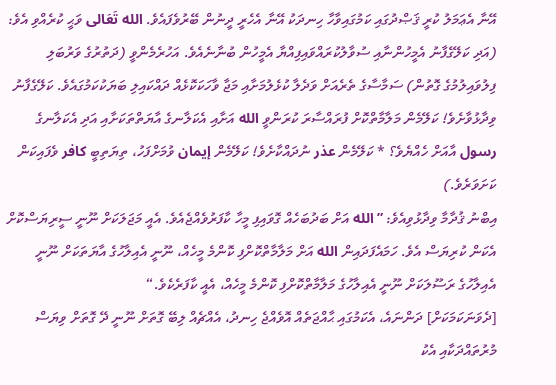އޭނާ އެޢަމަލު ކުރީ ޤަޞްދުގައި ކަމުގައިވާހާ ހިނދަކު އޭނާ އެހެރީ ދީނުން ބޭރުވެފައެވެ. الله تَعَالى ވަޙީ ކުރެއްވި އެވެ:
(އަދި ކަލޭގެފާނު އެމީހުންނާއި ސުވާލުކުރައްވައިފިއްޔާ އެމީހުން ބުނާނެއެވެ. އަހުރެމެންވީ (ދަތުރުގެ ވަރުބަލި ފިލުވައިލުމުގެ ގޮތުން) ސަމާސާގެ ތެރެއަށް ވަދެލާ ކުޅެލުމަށާއި މަޖާ ވާހަކަކޮޅެއް ދައްކައިލި ބަޔަކުކަމުގައެވެ. ކަލޭގެފާނު ވިދާޅުވާށެވެ! ކަލޭމެން މަލާމާތްކޮށް ފުރައްސާރަ ކުރަންވީ الله އަށާއި އެކަލާނގެ އާޔަތްތަކަށާއި އަދި އެކަލާނގެ رسول އާއަށް ހެއްޔެވެ؟ * ކަލޭމެން عذر ނުދައްކާށެވެ! ކަލޭމެން إيمان ވުމަށްފަހު، ތިޔަތިބީ كافر ވެފައިކަން ކަށަވަރެވެ.)
އިބްނު ޤުދާމާ ވިދާޅުވިއެވެ: ”الله އަށް ބަދުބަހެއް ގޮވައިފި މީހާ ކާފަރުވެއްޖެއެވެ. އެއީ މަޖަލަކަށް ނޫނީ ސީރިޔަސްކޮށް އެކަން ކުރިޔަސް އެވެ. ހަމައެފަދައިން الله އަށް މަލާމާތްކޮށްފި ކޮންމެ މީހެއް، ނޫނީ އެއިލާހުގެ އާޔަތަކަށް ނޫނީ އެއިލާހުގެ ރަސޫލަކަށް ނޫނީ އެއިލާހުގެ މަލާމާތްކޮށްފި ކޮންމެ މީހެއް، އެއީ ކާފަރެކެވެ.“
[ދެވަނަކަމަކަށް] ދަންނައެ، އެކަމުގައި ޙާއްޖަތެއް އޮވެއްޖެ ހިނދު، އެއްޗެއް ލިބޭ ގޮތަށް ނޫނީ ދޭ ގޮތަށް ވިޔަސް މުރުތައްދަކާއި އެކު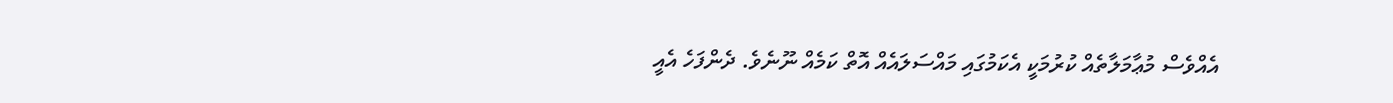އެއްވެސް މުޢާމަލާތެއް ކުރުމަކީ އެކަމުގައި މައްސަލައެއް އޮތް ކަމެއް ނޫނެވެ. ދެންފަހެ އެއީ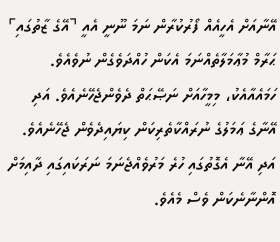އޭނާއަށް އެހީއެއް ފޯރުކުރާން ނަމަ ނޫނީ އެއީ ⌝އޭގެ ޒާތުގައި⌜ ޙަރާމް މުޢާމަލާތެއްނަމަ އެކަން ހުއްދަވެގެން ނުވެއެވެ. ހަމައެއާއެކު، މިމީހާއަށް ނަޞޭޙަތް ދެވެންޖެހޭނެއެވެ. އަދި އޭނާގެ ޢަމަލުގެ ނުރައްކާތެރިކަން ކިޔައިދެވެން ޖެހޭނެއެވެ. އަދި އޭނާ އެގޮތުގައި ހުރެ މަރުވެއްޖެނަމަ ނަރަކައިގައި ދާއިމަށް އޮންނާނެކަން ވެސް މެއެވެ.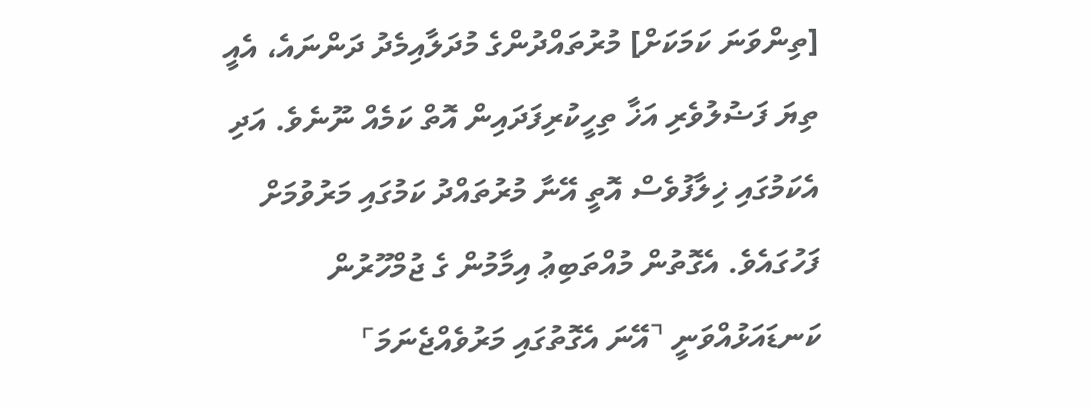[ތިންވަނަ ކަމަކަށް] މުރުތައްދުންގެ މުދަލާއިމެދު ދަންނައެ، އެއީ ތިޔަ ފަޟުލުވެރި އަޚާ ތިހީކުރިފަދައިން އޮތް ކަމެއް ނޫނެވެ. އަދި އެކަމުގައި ޚިލާފުވެސް އޮތީ އޭނާ މުރުތައްދު ކަމުގައި މަރުވުމަށް ފަހުގައެވެ. އެގޮތުން މުއްތަބިޢު އިމާމުން ގެ ޖުމްހޫރުން ކަނޑައަޅުއްވަނީ ⌝އޭނަ އެގޮތުގައި މަރުވެއްޖެނަމަ⌜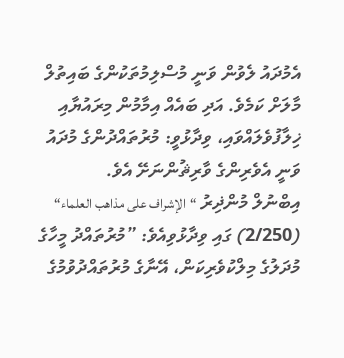އެމުދައު ލެވުން ވަނީ މުސްލިމުތަކުންގެ ބައިތުލް މާލަށް ކަމެވެ. އަދި ބައެއް އިމާމުން މިރައުޔާއި ޚިލާފުވެލައްވައި، ވިދާޅުވީ: މުރުތައްދުންގެ މުދައު ވަނީ އެވެރިންގެ ވާރިޘުންނަށޭ އެވެ.
އިބްނުލް މުންޛިރު “الإشراف على مذاهب العلماء“ (2/250) ގައި ވިދާޅުވިއެވެ: ”މުރުތައްދު މީހާގެ މުދަލުގެ މިލްކުވެރިކަން، އޭނާގެ މުރުތައްދުވުމުގެ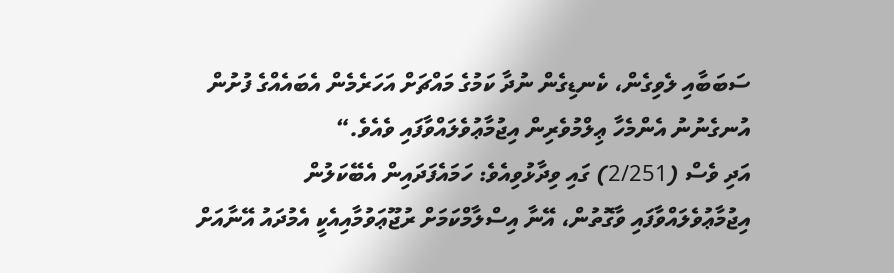ސަބަބާއި ލެވިގެން، ކެނޑިގެން ނުދާ ކަމުގެ މައްޗަށް އަހަރެމެން އެބައެއްގެ ފުށުން އުނގެނުނު އެންމެހާ ޢިލްމުވެރިން އިޖުމާޢުވެލައްވާފައި ވެއެވެ.“
އަދި ވެސް (2/251) ގައި ވިދާޅުވިއެވެ: ހަމައެފަދައިން އެބޭކަލުން އިޖުމާޢުވެލައްވާފައި ވާގޮތުން، އޭނާ އިސްލާމްކަމަށް ރުޖޫޢަވުމާއިއެކީ އެމުދައު އޭނާއަށް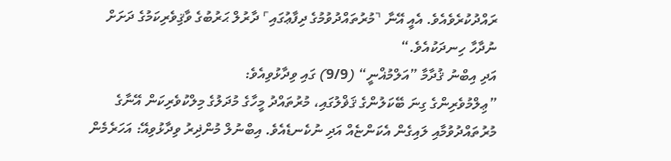ރައްދުކުރެވެއެވެ. އެއީ އޭނާ ⌝މުރުތައްދުވުމުގެ ދިފާޢުގައި⌜ ދާރުލް ޙަރުބުގެ ވާޤިވެރިކަމުގެ ދަށަށް ނުދާހާ ހިނދަކުއެވެ.“
އަދި އިބްނު ޤުދާމާ ”އަލްމުޣްނީ“ (9/9) ގައި ވިދާޅުވިއެވެ:
”ޢިލްމުވެރިންގެ ގިނަ ބޭކަލުންގެ ޤަޥްލުގައި، މުރުތައްދު މީހާގެ މުދަލުގެ މިލްކުވެރިކަން އޭނާގެ މުރުތައްދުވުމާއި ލައިގެން އެކަންޏެއް އަދި ނުކެނޑެއެވެ. އިބްނުލް މުންޛިރު ވިދާޅުވިއޭ: އަހަރެމެން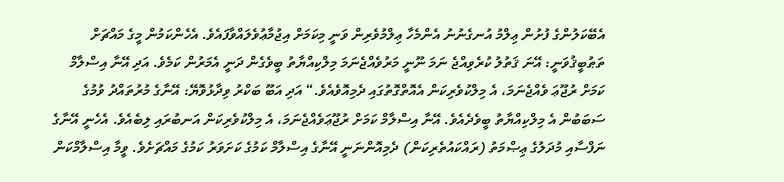އެބޭކަލުންގެ ފުށުން ޢިލްމު އުނގެނުނު އެންމެހާ ޢިލްމުވެރިން ވަނީ މިކަމަށް އިޖުމާޢުވެލައްވާފައެވެ. އެހެންކަމުން މީގެ މައްޗަށް ތަޠުބީޤުވަނީ: އޭނަ ޤަތުލު ކުރެވިއްޖެ ނަމަ ނޫނީ މަރުވެއްޖެނަމަ މިލްކިއްޔާތު ބީވެގެން ދަނީ އެމަރުން ކަމެވެ. އަދި އޭނާ އިސްލާމް ކަމަށް ރުޖޫޢަ ވެއްޖެނަމަ، އެ މިލްކުވެރިކަން އެއޮތްގޮތުގައި ދެމިއޮވެއެވެ.“ އަދި އަބޫ ބަކްރު ވިދާޅުވޮޔޭ: އޭނާގެ މުރުތައްދު ވުމުގެ ސަބަބުން އެ މިލްކިއްޔާތު ބީވެދެއެވެ. އޭނާ އިސްލާމް ކަމަށް ރުޖޫޢަވެއްޖެނަމަ، އެ މިލްކުވެރިކަން އަނބުރައި ލިބެއެވެ. އެހެނީ އޭނާގެ ނަފްސާއި މުދަލުގެ ޢިޞްމަތު (ރައްކައުތެރިކަން) ދެމިއޮންނަނީ އޭނާގެ އިސްލާމް ކަމުގެ ކަށަވަރު ކަމުގެ މައްޗަށެވެ. ވީމާ އިސްލާމްކަން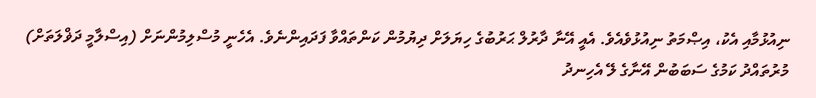ނިއުޅުމާއި އެކު، އިޞްމަތު ނިއުޅުވެއެވެ. އެއީ އޭނާ ދާރުލް ޙަރުބުގެ ހިޔަލަށް ދިޔުމުން ކަންތައްވާ ފަދައިންނެވެ. އެހެނީ މުސްލިމުންނަށް (އިސްލާމީ ދަޥްލަތަށް) މުރުތައްދު ކަމުގެ ސަބަބުން އޭނާގެ ލޭ އެހިނދު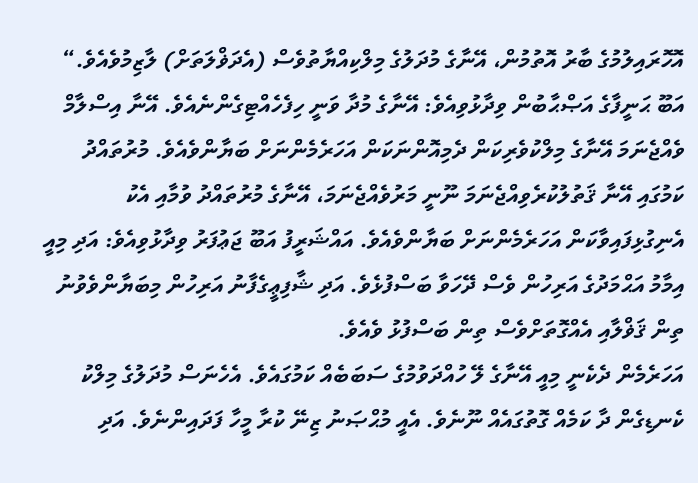އޮހޮރައިލުމުގެ ބާރު އޮތުމުން، އޭނާގެ މުދަލުގެ މިލްކިއްޔާތުވެސް (އެދަޥްލަތަށް) ލާޒިމުވެއެވެ.“
އަބޫ ޙަނީފާގެ އަޞްޙާބުން ވިދާޅުވިއެވެ: އޭނާގެ މުދާ ވަނީ ހިފެހެއްޓިގެންނެއެވެ. އޭނާ އިސްލާމް ވެއްޖެނަމަ އޭނާގެ މިލްކުވެރިކަން ދެމިއޮންނަކަން އަހަރެމެންނަށް ބަޔާންވެއެވެ. މުރުތައްދު ކަމުގައި އޭނާ ޤަތުލުކުރެވިއްޖެނަމަ ނޫނީ މަރުވެއްޖެނަމަ، އޭނާގެ މުރުތައްދު ވުމާއި އެކު އެނިގުޅިފައިވާކަން އަހަރެމެންނަށް ބަޔާންވެއެވެ. އައްޝަރީފު އަބޫ ޖަޢުފަރު ވިދާޅުވިއެވެ: އަދި މިއީ އިމާމު އަޙްމަދުގެ އަރިހުން ވެސް ދޭހަވާ ބަސްފުޅެވެ. އަދި ޝާފިޢީގެފާނު އަރިހުން މިބަޔާންވެވުނު ތިން ޤަޥްލާއި އެއްގޮތަށްވެސް ތިން ބަސްފުޅު ވެއެވެ.
އަހަރެމެން ދެކެނީ މިއީ އޭނާގެ ލޭ ހުއްދަވުމުގެ ސަބަބެއް ކަމުގައެވެ. އެހެނަސް މުދަލުގެ މިލްކު ކެނޑިގެން ދާ ކަމެއް ގޮތުގައެއް ނޫނެވެ. އެއީ މުޙްޞަނު ޒިނޭ ކުރާ މީހާ ފަދައިންނެވެ. އަދި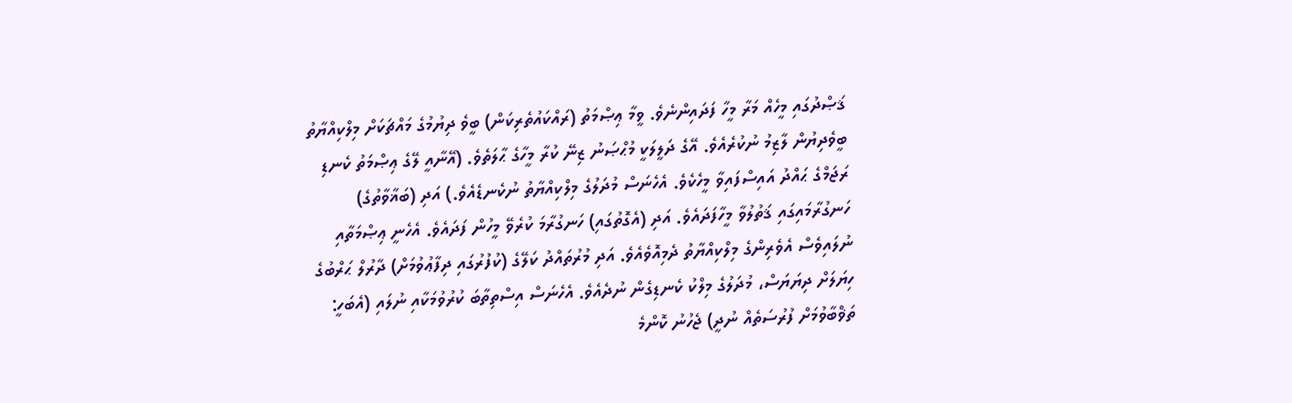ޤަޞްދުގައި މީހެއް މަރާ މީހާ ފަދައިންނެވެ. ވީމާ ޢިޞްމަތު (ރައްކައުތެރިކަން) ބީވެ ދިޔުމުގެ މައްޗަކަށް މިލްކިއްޔާތު ބީވެދިޔުން ލާޒިމު ނުކުރެއެވެ. އޭގެ ދަލީލަކީ މުޙްޞަނު ޒިނޭ ކުރާ މީހާގެ ޙާލަތެވެ. (އޭނާއީ ލޭގެ ޢިޞްމަތު ކެނޑި ރަޖަމްގެ ޙައްދު އައިސްފައިވާ މީހެކެވެ. އެހެނަސް މުދަލުގެ މިލްކިއްޔާތު ނުކެނޑެއެވެ.) އަދި (ބަޣާވާތުގެ) ހަނގުރާމައިގައި ޤަތުލުވާ މީހާފަދައެވެ. އަދި (އެގޮތުގައި) ހަނގުރާމަ ކުރެވޭ މީހުން ފަދައެވެ. އެހެނީ ޢިޞްމަތާއި ނުލައިވެސް އެވެރިންގެ މިލްކިއްޔާތު ދެމިއޮވެއެވެ. އަދި މުރުތައްދު ކަލޭގެ (ކުފުރުގައި ދިފާޢުވުމަށް) ދާރުލް ޙަރްބުގެ ހިޔަލަށް ދިޔަޔަސް، މުދަލުގެ މިލްކު ކެނޑިގެން ނުދެއެވެ. އެހެނަސް އިސްތިތާބަ ކުރުވުމަކާއި ނުލައި (އެބަހީ: ތަޥްބާވުމަށް ފުރުސަތެއް ނުދީ) ޖެހުނު ކޮންމެ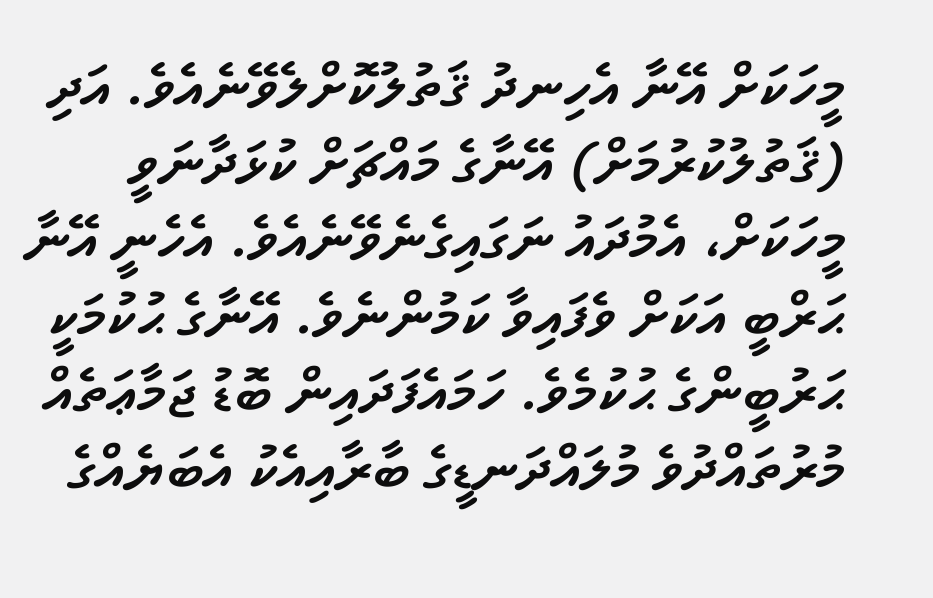މީހަކަށް އޭނާ އެހިނދު ޤަތުލުކޮށްލެވޭނެއެވެ. އަދި (ޤަތުލުކުރުމަށް) އޭނާގެ މައްޗަށް ކުޅަދާނަވީ މީހަކަށް، އެމުދައު ނަގައިގެނެވޭނެއެވެ. އެހެނީ އޭނާ ޙަރްބީ އަކަށް ވެފައިވާ ކަމުންނެވެ. އޭނާގެ ޙުކުމަކީ ޙަރުބީންގެ ޙުކުމެވެ. ހަމައެފަދައިން ބޮޑު ޖަމާޢަތެއް މުރުތައްދުވެ މުލައްދަނޑީގެ ބާރާއިއެކު އެބަޔެއްގެ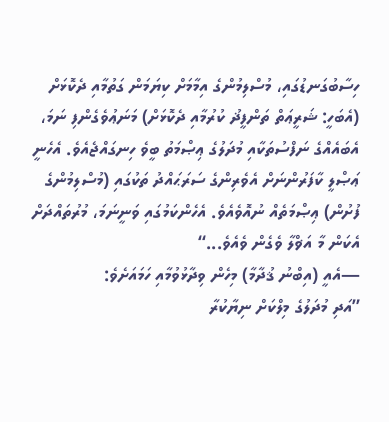ހިސާބުގަނޑުގައި، މުސްލިމުންގެ އިމާމަށް ކިޔަމަން ގަތުމާއި ދެކޮޅަށް (އެބަހީ: ޝަރީޢަތް ތަންފީޛު ކުރުމާއި ދެކޮޅަށް) މަނަޢުވެގެންފި ނަމަ، އެބައެއްގެ ނަފްސުތަކާއި މުދަލުގެ ޢިޞްމަތު ބީވެ ހިނގައްޖެއެވެ. އެހެނީ ޢަޞްލީ ކާފަރުންނަށް އެވެރިންގެ ސަރަޙައްދު ތަކުގައި (މުސްލިމުންގެ ފުށުން) ޢިޞްމަތެއް ނުއޮވެއެވެ. އެހެންކަމުގައި ވަނީނަމަ، މުރުތައްދަށް އެކަން މާ އަޥްލާ ވެގެން ވެއެވެ...“
—އެއީ (އިބްނު ޤުދާމާ) މިހެން ވިދާޅުވުމާއި ހަމައަށެވެ:
”އަދި މުދަލުގެ މިލްކަށް ނިޔާކުރާ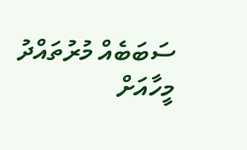ސަބަބެއް މުރުތައްދު މީހާއަށް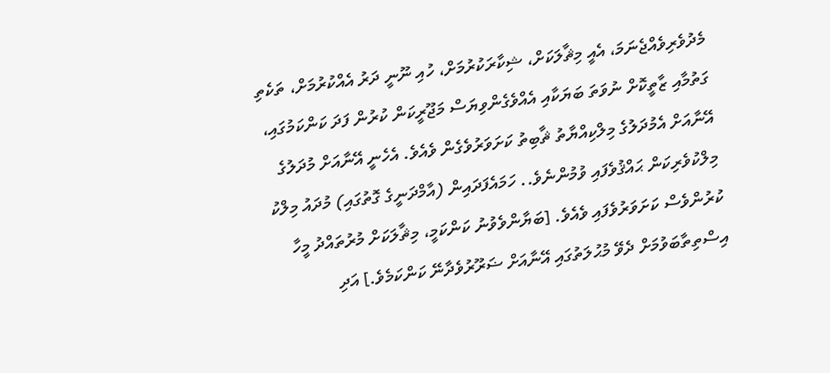މެދުވެރިވެއްޖެނަމަ، އެއީ މިޘާލަކަށް، ޝިކާރަކުރުމަށް، ހުއި ނޫނީ ދަރު އެއްކުރުމަށް، ތަކެތި ގަތުމާއި ޒާތީކޮށް ނުވަތަ ބަޔަކާއި އެއްވެގެންވިޔަސް މަޖޫރީކަން ކުރުން ފަދަ ކަންކަމުގައި، އޭނާއަށް އެމުދަލުގެ މިލްކިއްޔާތު ޘާބިތު ކަށަވަރުވެގެން ވެއެވެ. އެހެނީ އޭނާއަށް މުދަލުގެ މިލްކުވެރިކަން ޙައްޤުވެފައި ވުމުންނެވެ.. ހަމައެފަދައިން (އާމްދަނީގެ ގޮތުގައި) މުދައު މިލްކު ކުރުންވެސް ކަށަވަރުވެފައި ވެއެވެ. [ބަޔާންވެވުނު ކަންކަމީ، މިޘާލަކަށް މުރުތައްދު މީހާ އިސްތިތާބަވުމަށް ދެވޭ މުޙުލަތުގައި އޭނާއަށް ޟަރޫރުވެދާނޭ ކަންކަމެވެ.] އަދި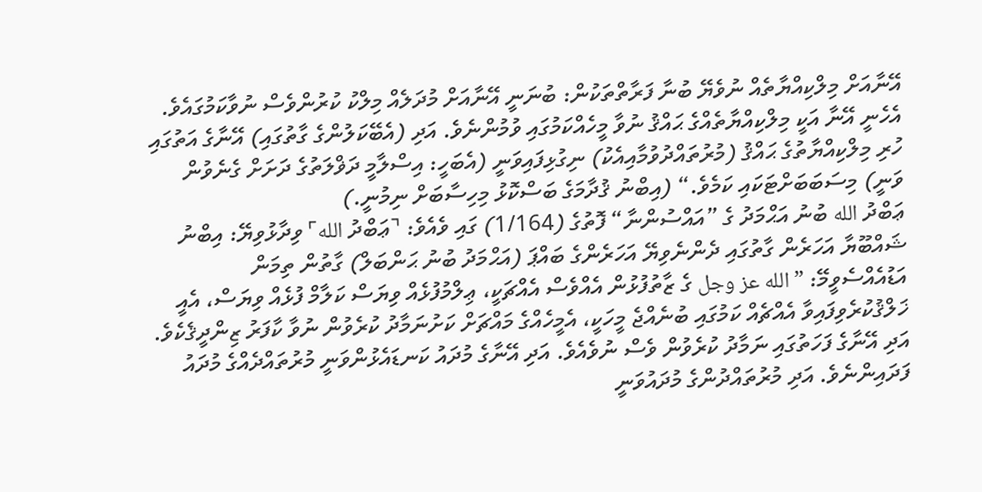އޭނާއަށް މިލްކިއްޔާތެއް ނުވެޔޭ ބުނާ ފަރާތްތަކުން: ބުނަނީ އޭނާއަށް މުދަލެއް މިލްކު ކުރުންވެސް ނުވާކަމުގައެވެ. އެހެނީ އޭނާ އަކީ މިލްކިއްޔާތެއްގެ ޙައްޤު ނުވާ މީހެއްކަމުގައި ވުމުންނެވެ. އަދި (އެބޭކަލުންގެ ގާތުގައި) އޭނާގެ އަތުގައި ހުރި މިލްކިއްޔާތުގެ ޙައްޤު (މުރުތައްދުވުމާއިއެކު) ނިގުޅިފައިވަނީ (އެބަހީ: އިސްލާމީ ދަޥްލަތުގެ ދަށަށް ގެނެވުން ވަނީ) މިސަބަބަށްޓަކައި ކަމެވެ.“ (އިބްނު ޤުދާމަގެ ބަސްކޮޅު މިހިސާބަށް ނިމުނީ.)
ޢަބްދު الله ބުނު އަޙްމަދު ގެ ”އައްސުންނާ“ ފޮތުގެ (1/164) ގައި ވެއެވެ: ⌝ޢަބްދު الله⌜ ވިދާޅުވިޔޭ: އިބްނު ޝައްބޫޔާ އަހަރެން ގާތުގައި ދެންނެވިޔޭ އަހަރެންގެ ބައްޕަ (އަޙްމަދު ބުނު ޙަންބަލް) ގާތުން ތިމަން އަޑުއެއްސެވީމޭ: ”الله عز وجل ގެ ޒާތުފުޅުން އެއްވެސް އެއްޗަކީ، ޢިލްމުފުޅެއް ވިޔަސް ކަލާމް ފުޅެއް ވިޔަސް، އެއީ ޚަލްޤުކުރެވިފައިވާ އެއްޗެއް ކަމުގައި ބުނެއްޖެ މީހަކީ، އެމީހެއްގެ މައްޗަށް ކަށުނަމާދު ކުރެވުން ނުވާ ކާފަރު ޒިންދީޤެކެވެ. އަދި އޭނާގެ ފަހަތުގައި ނަމާދު ކުރެވުން ވެސް ނުވެއެވެ. އަދި އޭނާގެ މުދައު ކަނޑައެޅުންވަނީ މުރުތައްދެއްގެ މުދައު ފަދައިންނެވެ. އަދި މުރުތައްދުންގެ މުދައުވަނީ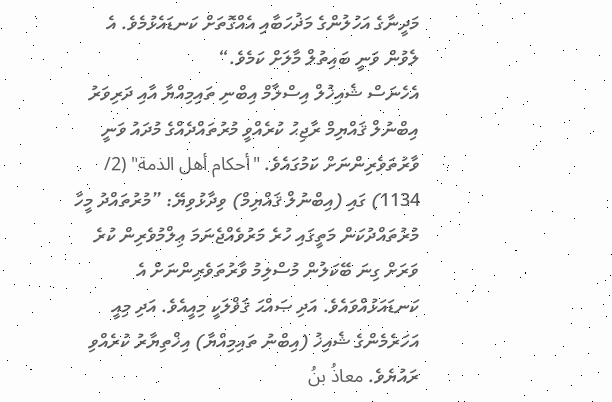މަދީނާގެ އަހުލުންގެ މަޛުހަބާއި އެއްގޮތަށް ކަނޑައެޅުމެވެ. އެ ލެވުން ވަނީ ބައިތުލް މާލަށް ކަމެވެ.“
އެހެނަސް ޝެއިޚުލް އިސްލާމް އިބްނި ތައިމިއްޔާ އާއި ދަރިވަރު އިބްނުލް ޤައްޔިމް ރާޖިޙު ކުރެއްވީ މުރުތައްދެއްގެ މުދައު ވަނީ ވާރުތަވެރިންނަށް ކަމުގައެވެ. "أحكام أهل الذمة" (2/ 1134) ގައި (އިބްނުލް ޤައްޔިމް) ވިދާޅުވިޔޭ: ”މުރުތައްދު މީހާ މުރުތައްދުކަން މަތީގައި ހުރެ މަރުވެއްޖެނަމަ ޢިލްމުވެރިން ކުރެ ވަރަށް ގިނަ ބޭކަލުން މުސްލިމު ވާރުތަވެރިންނަށް އެ ކަނޑައަޅުއްވައެވެ. އަދި ޞައްޙަ ޤަޥްލަކީ މިއީއެވެ. އަދި މިއީ އަހަރެމެންގެ ޝެއިޚު (އިބްނު ތައިމިއްޔާ) އިޚްތިޔާރު ކުރެއްވި ރައުޔެވެ. معاذُ بنُ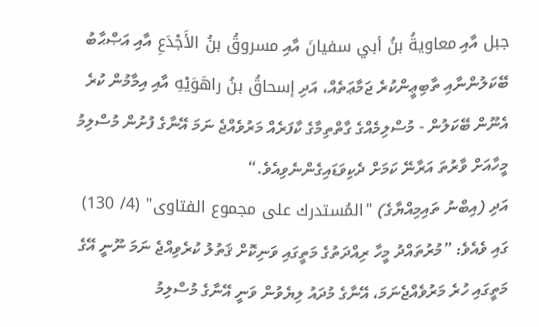جبل އާއި معاويةُ بنُ أبي سفيانَ އާއި مسروقُ بنُ الأَجْدَعِ އާއި އަޞްޙާބު ބޭކަލުންނާއި ތާބިޢީންކުރެ ޖަމާޢަތެއް، އަދި إسحاقُ بنُ راهَوَيْهِ އާއި އިމާމުން ކުރެ އެނޫން ބޭކަލުން - މުސްލިމެއްގެ ގާތްތިމާގެ ކާފަރެއް މަރުވެއްޖެ ނަމަ އޭނާގެ ފުށުން މުސްލިމު މީހާއަށް ވާރުތަ އަރާނޭ ކަމަށް ދެކިވަޑައިގެންނެވިއެވެ.“
އަދި (އިބްނު ތައިމިއްޔާގެ) "المُستدرك على مجموع الفتاوى" (4/ 130) ގައި ވެއެވެ: ”މުރުތައްދު މީހާ ރިއްދަތުގެ މަތީގައި ވަނިކޮށް ޤަތުލު ކުރެވިއްޖެ ނަމަ ނޫނީ އޭގެ މަތީގައި ހުރެ މަރުވެއްޖެނަމަ، އޭނާގެ މުދައު ލިޔެވުން ވަނީ އޭނާގެ މުސްލިމު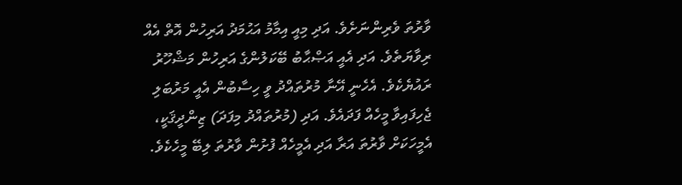ވާރުތަ ވެރިންނަށެވެ. އަދި މިއީ އިމާމު އަޙުމަދު އަރިހުން އޮތް އެއް ރިވާޔަތެވެ. އަދި އެއީ އަޞްޙާބު ބޭކަލުންގެ އަރިހުން މަޝްހޫރު ރައުޔެކެވެ. އެހެނީ އޭނާ މުރުތައްދު ވީ ހިސާބުން އެއީ މަރުބަލި ޖެހިފައިވާ މީހެއް ފަދައެވެ. އަދި (މުރުތައްދު މިފަދަ) ޒިންދީޤަކީ، އެމީހަކަށް ވާރުތަ އަރާ އަދި އެމީހެއް ފުށުން ވާރުތަ ލިބޭ މީހެކެވެ.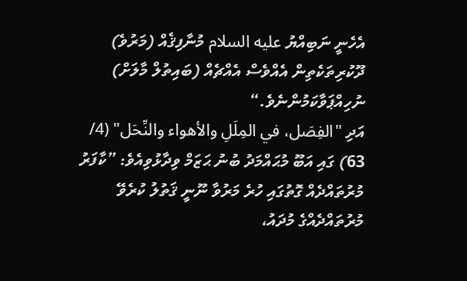އެހެނީ ނަބިއްޔު عليه السلام މުނާފިޤެއް (މަރުވެ) ދޫކުރިތަކެތިން އެއްވެސް އެއްޗެއް (ބައިތުލް މާލަށް) ނުހިއްޕަވާކަމުންނެވެ.“
އަދި "الفِصَل، في المِلَلِ والأهواء والنِّحَل" (4/ 63) ގައި އަބޫ މުޙައްމަދު ބުނު ޙަޒަމް ވިދާޅުވިއެވެ: ”ކާފަރު މުރުތައްދެއް ގޮތުގައި ހުރެ މަރުވާ ނޫނީ ޤަތުލު ކުރެވޭ މުރުތައްދެއްގެ މުދައު،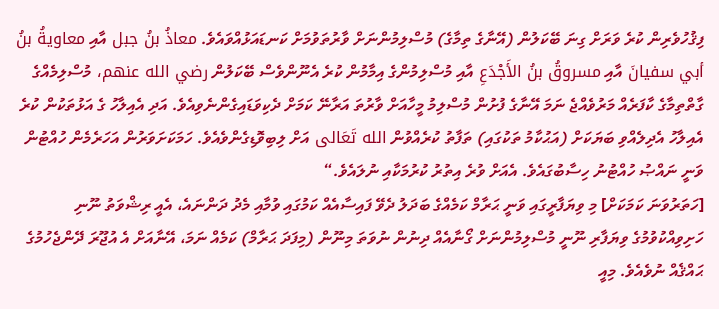ފިޤުހުވެރިން ކުރެ ވަރަށް ގިނަ ބޭކަލުން (އޭނާގެ ތިމާގެ) މުސްލިމުންނަށް ވާރުތަވުމަށް ކަނޑައަޅުއްވައެވެ. معاذُ بنُ جبل އާއި معاويةُ بنُ أبي سفيانَ އާއި مسروقُ بنُ الأَجْدَعِ އާއި މުސްލިމުންގެ އިމާމުން ކުރެ އެނޫންވެސް ބޭކަލުން رضي الله عنهم، މުސްލިމެއްގެ ގާތްތިމާގެ ކާފަރެއް މަރުވެއްޖެ ނަމަ އޭނާގެ ފުށުން މުސްލިމު މީހާއަށް ވާރުތަ އަރާނޭ ކަމަށް ދެކިވަޑައިގެންނެވިއެވެ. އަދި އެއިލާހު ގެ އަޅުތަކުން ކުރެ އެއިލާހު އެދިލެއްވި ބަޔަކަށް (އަޙުކާމު ތަކުގައި) ތަފާތު ކުރެއްވުން الله تَعَالى އަށް ލިބިވޮޑިގެންވެއެވެ. ހަމަކަށަވަރުން އަހަރެމެން ހުއްޓުން ވަނީ ނައްޞު ހުއްޓުނު ހިސާބުގައެވެ. އެއަށް ވުރެ އިތުރު ކުރުމަކާއި ނުލައެވެ.“
[ހަތަރުވަނަ ކަމަކަށް] މި ވިޔަފާރީގައި ވަނީ ޙަރާމް ކަމެއްގެ ބަދަލު ދެވޭ ފައިސާއެއް ކަމުގައި ވުމާއި މެދު ދަންނައެ، އެއީ ރިޝްވަތު ނޫނި ހަށިވިއްކުވުމުގެ ވިޔަފާރި ނޫނީ މުސްލިމުންނަށް ގޯނާއެއް ދިނުން ނުވަތަ މިނޫން (މިފަދަ ޙަރާމް) ކަމެއް ނަމަ، އޭނާއަށް އެ އުޖޫރަ ދޭންޖެހުމުގެ ޙައްޤެއް ނުވެއެވެ. މިއީ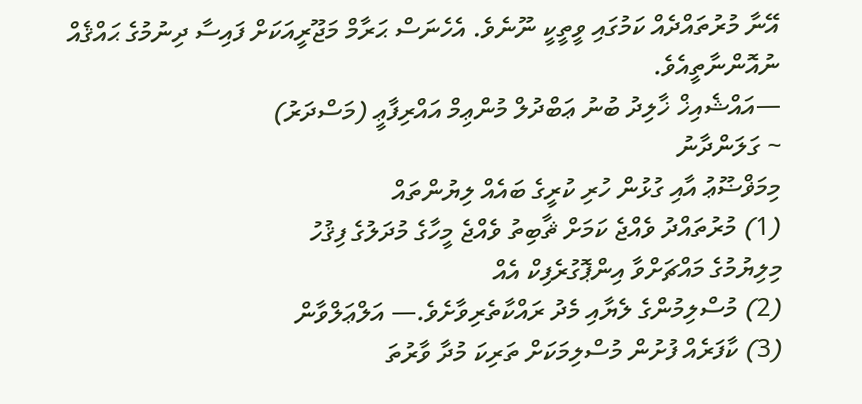އޭނާ މުރުތައްދެއް ކަމުގައި ވީތީކީ ނޫނެވެ. އެހެނަސް ޙަރާމް މަޖޫރީއަކަށް ފައިސާ ދިނުމުގެ ޙައްޤެއް ނުއޮންނާތީއެވެ.
—އައްޝެއިޚް ޚާލިދު ބުނު ޢަބްދުލް މުންޢިމް އައްރިފާޢީ (މަސްދަރު)
~ ގަލަންދާނު
މިމަޥްޟޫޢު އާއި ގުޅުން ހުރި ކުރީގެ ބައެއް ލިޔުންތައް
(1) މުރުތައްދު ވެއްޖެ ކަމަށް ޘާބިތު ވެއްޖެ މީހާގެ މުދަލުގެ ފިޤުހު
މިލިޔުމުގެ މައްޗަށްވާ އިންޕޮގުރެފިކް އެއް
(2) މުސްލިމުންގެ ލެޔާއި މެދު ރައްކާތެރިވާށެވެ.— އަލްޢަލްވާން
(3) ކާފަރެއް ފުށުން މުސްލިމަކަށް ތަރިކަ މުދާ ވާރުތަ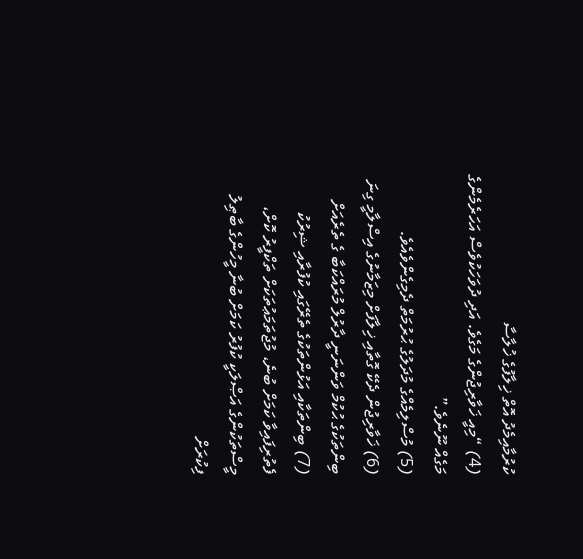ކުރުމާއިމެދު އޮތް ޚިލާފުގެ ޚުލާސާ
(4) “މިއީ ޚަވާރިޖުންގެ މަގެވެ. އަދި ދުވަހަކުވެސް އަހަރެމެންގެ މަގެއް ނޫނެވެ.”
(5) މުސްލިމެއްގެ މުދަލުގެ ޙުރުމަތް ދެމިގެންވެއެވެ.
(6) ޚަވާރިޖުން ދެކޭ ގޮތާއި ޚިލާފަށް މިޒަމާނުގެ އިސްލާމީ ގިނަ ބިންތަކުގެ ޙުކުމް ވަންނަނީ ދާރުލް މުރައްކަބާ ގެ ތެރެއަށް
(7) ބިންތަކާއި އަޅުންތަކުގެ ތެރޭގައި ކުފުރާއި ޝިރުކު ފެތުރިފައިވާ ކަމަށް ބުނެ، މުޖުތަމަޢުތަކަށް ތަކްފީރު ކޮށް، މީސްތަކުންގެ އަޞްލަކީ ކުފުރު ކަމަށް ބުނާ މީހުންގެ ބާޠިލު ފިކުރަށް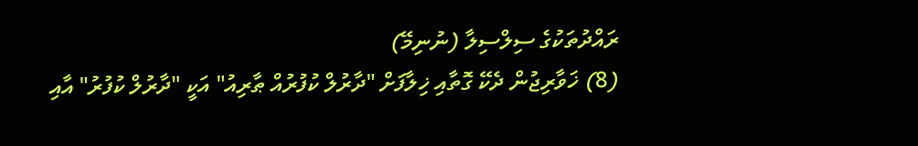ރައްދުތަކުގެ ސިލްސިލާ (ނުނިމޭ)
(8) ޚަވާރިޖުން ދެކޭ ގޮތާއި ޚިލާފަށް "ދާރުލް ކުފުރުއް ޠާރިއު" އަކީ "ދާރުލް ކުފުރު" އާއި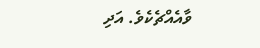ވާއެއްޗެކެވެ. އަދި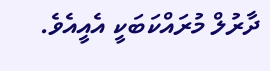ދާރުލް މުރައްކަބަކީ އެއީއެވެ.